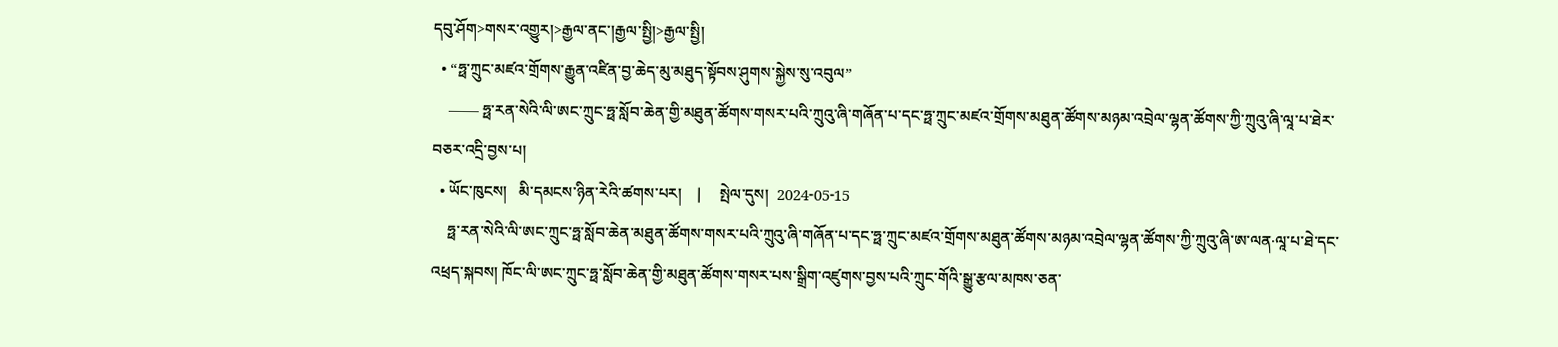དབུ་ཤོག>གསར་འགྱུར།>རྒྱལ་ནང་།རྒྱལ་སྤྱི།>རྒྱལ་སྤྱི།
  • “ཧྥ་ཀྲུང་མཛའ་གྲོགས་རྒྱུན་འཛིན་བྱ་ཆེད་མུ་མཐུད་སྟོབས་ཤུགས་སྐྱེས་སུ་འབུལ”
    —— ཧྥ་རན་སེའི་ལི་ཨང་ཀྲུང་ཧྥ་སློབ་ཆེན་གྱི་མཐུན་ཚོགས་གསར་པའི་ཀྲུའུ་ཞི་གཞོན་པ་དང་ཧྥ་ཀྲུང་མཛའ་གྲོགས་མཐུན་ཚོགས་མཉམ་འབྲེལ་ལྷན་ཚོགས་ཀྱི་ཀྲུའུ་ཞི་ལཱ་པ་ཐེར་བཅར་འདྲི་བྱས་པ།
  • ཡོང་ཁུངས།   མི་དམངས་ཉིན་རེའི་ཚགས་པར།    |     སྤེལ་དུས།  2024-05-15
    ཧྥ་རན་སེའི་ལི་ཨང་ཀྲུང་ཧྥ་སློབ་ཆེན་མཐུན་ཚོགས་གསར་པའི་ཀྲུའུ་ཞི་གཞོན་པ་དང་ཧྥ་ཀྲུང་མཛའ་གྲོགས་མཐུན་ཚོགས་མཉམ་འབྲེལ་ལྷན་ཚོགས་ཀྱི་ཀྲུའུ་ཞི་ཨ་ལན·ལཱ་པ་ཐེ་དང་འཕྲད་སྐབས། ཁོང་ལི་ཨང་ཀྲུང་ཧྥ་སློབ་ཆེན་གྱི་མཐུན་ཚོགས་གསར་པས་སྒྲིག་འཛུགས་བྱས་པའི་ཀྲུང་གོའི་སྒྱུ་རྩལ་མཁས་ཅན་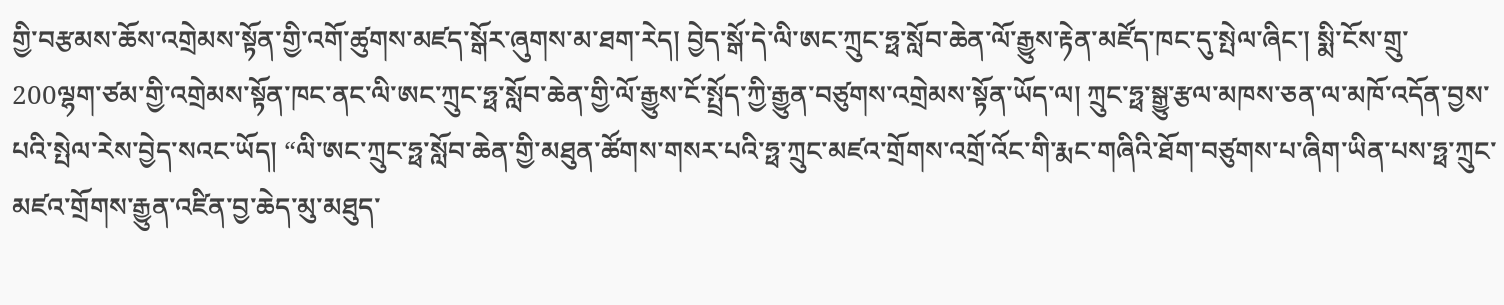གྱི་བརྩམས་ཆོས་འགྲེམས་སྟོན་གྱི་འགོ་ཚུགས་མཛད་སྒོར་ཞུགས་མ་ཐག་རེད། བྱེད་སྒོ་དེ་ལི་ཨང་ཀྲུང་ཧྥ་སློབ་ཆེན་ལོ་རྒྱུས་རྟེན་མཛོད་ཁང་དུ་སྤེལ་ཞིང་། སྨི་ངོས་གྲུ་200ལྷག་ཙམ་གྱི་འགྲེམས་སྟོན་ཁང་ནང་ལི་ཨང་ཀྲུང་ཧྥ་སློབ་ཆེན་གྱི་ལོ་རྒྱུས་ངོ་སྤྲོད་ཀྱི་རྒྱུན་བཙུགས་འགྲེམས་སྟོན་ཡོད་ལ། ཀྲུང་ཧྥ་སྒྱུ་རྩལ་མཁས་ཅན་ལ་མཁོ་འདོན་བྱས་པའི་སྤེལ་རེས་བྱེད་སའང་ཡོད། “ལི་ཨང་ཀྲུང་ཧྥ་སློབ་ཆེན་གྱི་མཐུན་ཚོགས་གསར་པའི་ཧྥ་ཀྲུང་མཛའ་གྲོགས་འགྲོ་འོང་གི་རྨང་གཞིའི་ཐོག་བཙུགས་པ་ཞིག་ཡིན་པས་ཧྥ་ཀྲུང་མཛའ་གྲོགས་རྒྱུན་འཛིན་བྱ་ཆེད་མུ་མཐུད་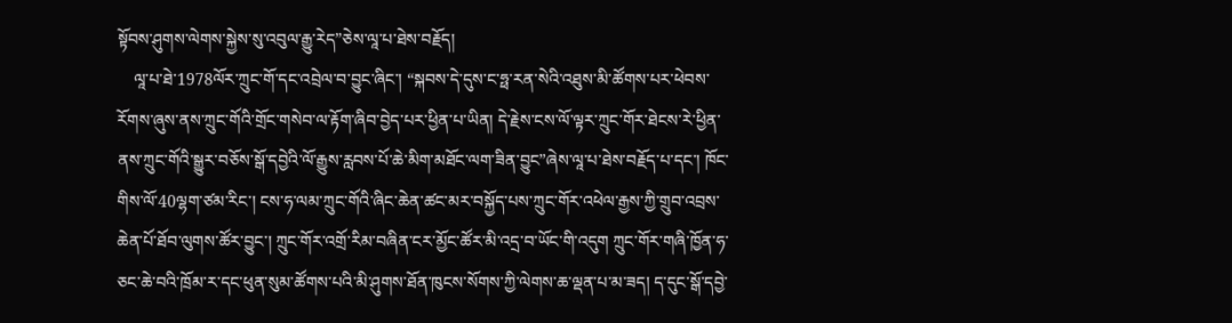སྟོབས་ཤུགས་ལེགས་སྐྱེས་སུ་འབུལ་རྒྱུ་རེད”ཅེས་ལཱ་པ་ཐེས་བརྗོད།
    ལཱ་པ་ཐེ་1978ལོར་ཀྲུང་གོ་དང་འབྲེལ་བ་བྱུང་ཞིང་། “སྐབས་དེ་དུས་ང་ཧྥ་རན་སེའི་འཐུས་མི་ཚོགས་པར་ཕེབས་རོགས་ཞུས་ནས་ཀྲུང་གོའི་གྲོང་གསེབ་ལ་རྟོག་ཞིབ་བྱེད་པར་ཕྱིན་པ་ཡིན། དེ་རྗེས་ངས་ལོ་ལྟར་ཀྲུང་གོར་ཐེངས་རེ་ཕྱིན་ནས་ཀྲུང་གོའི་སྒྱུར་བཅོས་སྒོ་དབྱེའི་ལོ་རྒྱུས་རླབས་པོ་ཆེ་མིག་མཐོང་ལག་ཟིན་བྱུང”ཞེས་ལཱ་པ་ཐེས་བརྗོད་པ་དང་། ཁོང་གིས་ལོ་40ལྷག་ཙམ་རིང་། ངས་ཧ་ལམ་ཀྲུང་གོའི་ཞིང་ཆེན་ཚང་མར་བསྐྱོད་པས་ཀྲུང་གོར་འཕེལ་རྒྱས་ཀྱི་གྲུབ་འབྲས་ཆེན་པོ་ཐོབ་ལུགས་ཚོར་བྱུང་། ཀྲུང་གོར་འགྲོ་རིམ་བཞིན་ངར་མྱོང་ཚོར་མི་འདྲ་བ་ཡོང་གི་འདུག ཀྲུང་གོར་གཞི་ཁྱོན་ཧ་ཅང་ཆེ་བའི་ཁྲོམ་ར་དང་ཕུན་སུམ་ཚོགས་པའི་མི་ཤུགས་ཐོན་ཁུངས་སོགས་ཀྱི་ལེགས་ཆ་ལྡན་པ་མ་ཟད། ད་དུང་སྒོ་དབྱེ་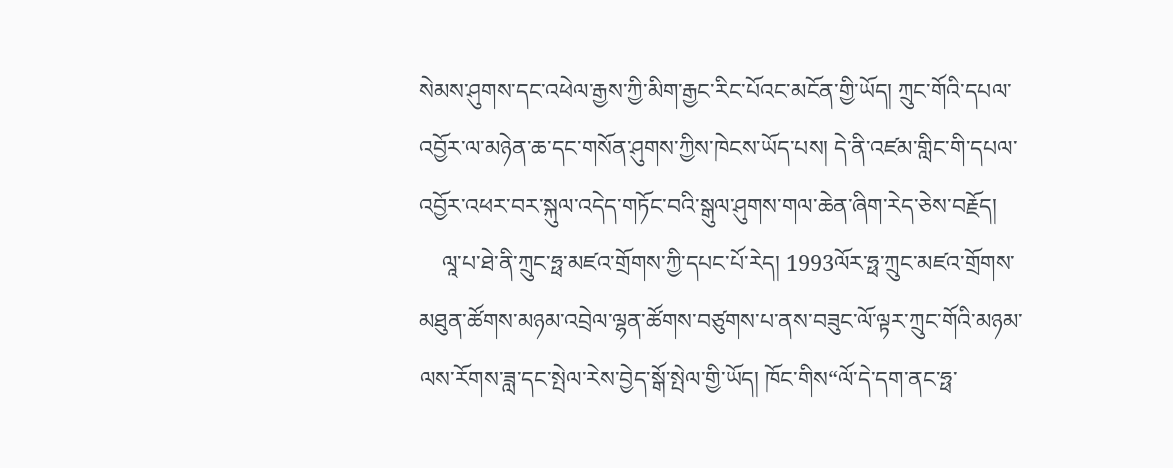སེམས་ཤུགས་དང་འཕེལ་རྒྱས་ཀྱི་མིག་རྒྱང་རིང་པོའང་མངོན་གྱི་ཡོད། ཀྲུང་གོའི་དཔལ་འབྱོར་ལ་མཉེན་ཆ་དང་གསོན་ཤུགས་ཀྱིས་ཁེངས་ཡོད་པས། དེ་ནི་འཛམ་གླིང་གི་དཔལ་འབྱོར་འཕར་བར་སྐུལ་འདེད་གཏོང་བའི་སྒུལ་ཤུགས་གལ་ཆེན་ཞིག་རེད་ཅེས་བརྗོད།
    ལཱ་པ་ཐེ་ནི་ཀྲུང་ཧྥ་མཛའ་གྲོགས་ཀྱི་དཔང་པོ་རེད། 1993ལོར་ཧྥ་ཀྲུང་མཛའ་གྲོགས་མཐུན་ཚོགས་མཉམ་འབྲེལ་ལྷན་ཚོགས་བཙུགས་པ་ནས་བཟུང་ལོ་ལྟར་ཀྲུང་གོའི་མཉམ་ལས་རོགས་ཟླ་དང་སྤེལ་རེས་བྱེད་སྒོ་སྤེལ་གྱི་ཡོད། ཁོང་གིས“ལོ་དེ་དག་ནང་ཧྥ་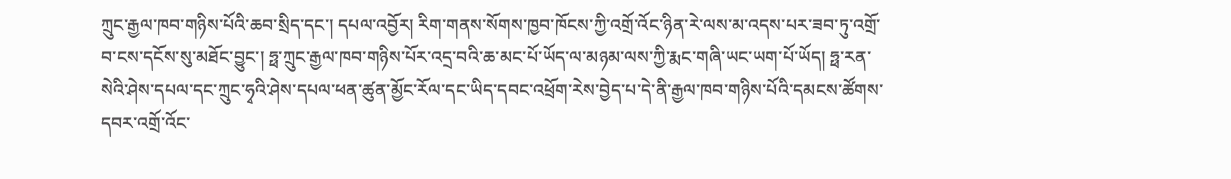ཀྲུང་རྒྱལ་ཁབ་གཉིས་པོའི་ཆབ་སྲིད་དང་། དཔལ་འབྱོར། རིག་གནས་སོགས་ཁྱབ་ཁོངས་ཀྱི་འགྲོ་འོང་ཉིན་རེ་ལས་མ་འདས་པར་ཟབ་ཏུ་འགྲོ་བ་ངས་དངོས་སུ་མཐོང་བྱུང་། ཧྥ་ཀྲུང་རྒྱལ་ཁབ་གཉིས་པོར་འདྲ་བའི་ཆ་མང་པོ་ཡོད་ལ་མཉམ་ལས་ཀྱི་རྨང་གཞི་ཡང་ཡག་པོ་ཡོད། ཧྥ་རན་སེའི་ཤེས་དཔལ་དང་ཀྲུང་ཧྭའི་ཤེས་དཔལ་ཕན་ཚུན་མྱོང་རོལ་དང་ཡིད་དབང་འཕྲོག་རེས་བྱེད་པ་དེ་ནི་རྒྱལ་ཁབ་གཉིས་པོའི་དམངས་ཚོགས་དབར་འགྲོ་འོང་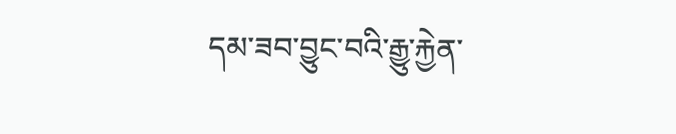དམ་ཟབ་བྱུང་བའི་རྒྱུ་རྐྱེན་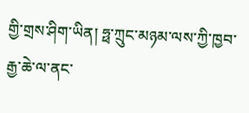གྱི་གྲས་ཤིག་ཡིན། ཧྥ་ཀྲུང་མཉམ་ལས་ཀྱི་ཁྱབ་རྒྱ་ཆེ་ལ་ནང་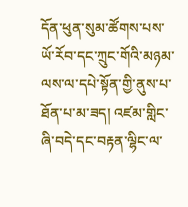དོན་ཕུན་སུམ་ཚོགས་པས་ཡོ་རོབ་དང་ཀྲུང་གོའི་མཉམ་ལས་ལ་དཔེ་སྟོན་གྱི་ནུས་པ་ཐོན་པ་མ་ཟད། འཛམ་གླིང་ཞི་བདེ་དང་བརྟན་ལྷིང་ལ་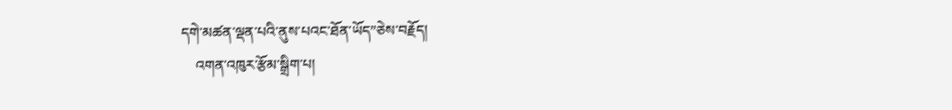དགེ་མཚན་ལྡན་པའི་ནུས་པའང་ཐོན་ཡོད”ཅེས་བརྗོད།
    འགན་འཁུར་རྩོམ་སྒྲིག་པ།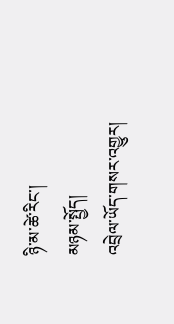ཉི་མ་ཚེ་རིང་།
མཉམ་སྤྱོད།
འབྲེལ་ཡོད་གསར་འགྱུར།